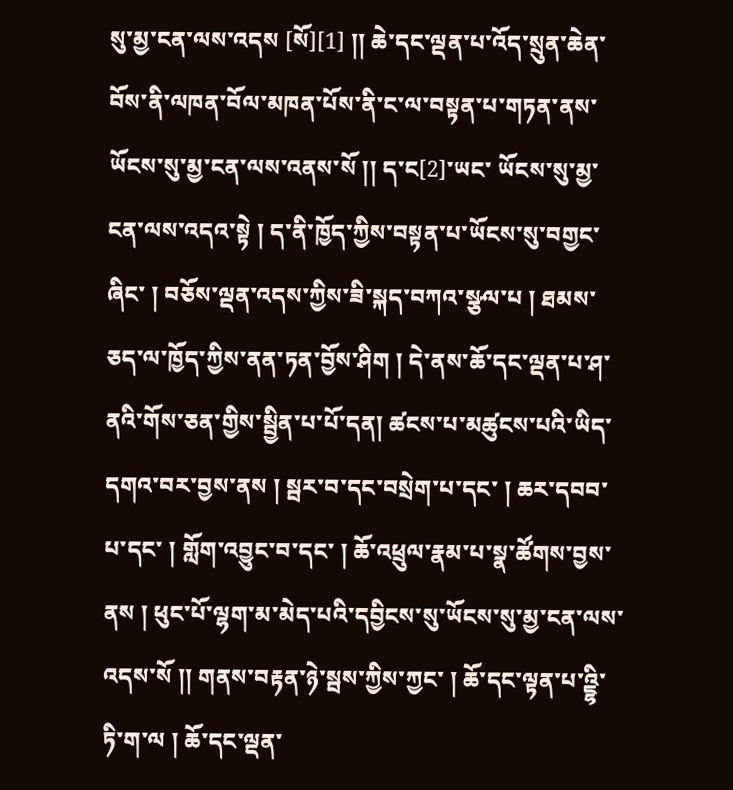སུ་མྱ་ངན་ལས་འདས [སོ][1] །། ཆེ་དང་ལྡན་པ་འོད་སྲུན་ཆེན་བོས་ནི་ལཁན་བོལ་མཁན་པོས་ནི་ང་ལ་བསྟན་པ་གཏན་ནས་ཡོངས་སུ་མྱ་ངན་ལས་འནས་སོ །། ད་ང[2]་ཡང་ ཡོངས་སུ་མྱ་ངན་ལས་འདའ་སྟེ ། ད་ནི་ཁྱོད་ཀྱིས་བསྟན་པ་ཡོངས་སུ་བགྱང་ཞིང་ ། བཅོས་ལྡན་འདས་ཀྱིས་ཟི་སྐད་བཀའ་སྩལ་པ ། ཐམས་ཅད་ལ་ཁྱོད་ཀྱིས་ནན་ཏན་བྱོས་ཤིག ། དེ་ནས་ཆོ་དང་ལྡན་པ་ཤ་ནའི་གོས་ཅན་གྱིས་སྦྱིན་པ་པོ་དན། ཚངས་པ་མཚུངས་པའི་ཡིད་དགའ་བར་བྱས་ནས ། སྦར་བ་དང་བསྲེག་པ་དང་ ། ཆར་དབབ་པ་དང་ ། གློག་འབྱུང་བ་དང་ ། ཆོ་འཕྲུལ་རྣམ་པ་སྣ་ཚོགས་བྱས་ནས ། ཕུང་པོ་ལྷག་མ་མེད་པའི་དབྱིངས་སུ་ཡོངས་སུ་མྱ་ངན་ལས་འདས་སོ །། གནས་བརྟན་ཉེ་སྦས་ཀྱིས་ཀྱང་ ། ཆོ་དང་ལྟན་པ་འྡྷི་ཏི་ག་ལ ། ཆོ་དང་ལྡན་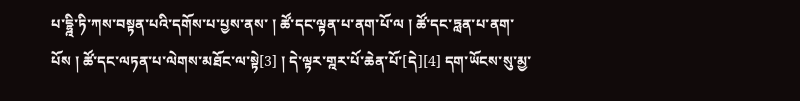པ་དྷྰི་ཏི་ཀས་བསྟན་པའི་དགོས་པ་པྱས་ནས་ ། ཚོ་དང་ལྟན་པ་ནག་པོ་ལ ། ཚོ་དང་ཏླན་པ་ནག་པོས ། ཚོ་དང་ལཏན་པ་ལེགས་མཐོང་ལ་སྟེ[3] ། དེ་ལྟར་གྰར་པོ་ཆེན་པོ་[དེ][4] དག་ཡོངས་སུ་མྱ་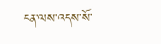ངན་ལས་འདས་སོ་